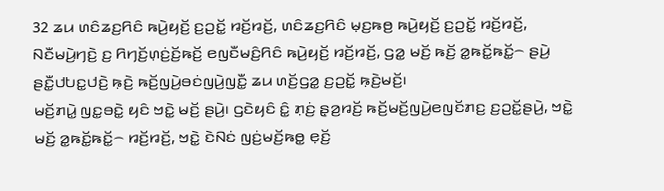32 ꤘꤣ ꤛꤢꤨꤘꤢ꤬ꤖꤢꤨ ꤒꤣꤧ꤬ꤟꤢꤩ꤬ ꤢ꤬ꤑꤢꤩ꤭ ꤙꤢꤩ꤬ꤙꤢꤩ꤬, ꤛꤢꤨꤘꤢ꤬ꤖꤢꤨ ꤗ꤫ꤢ꤬ꤒꤥ꤬ ꤒꤣꤧ꤬ꤟꤢꤩ꤬ ꤢ꤬ꤑꤢꤩ꤭ ꤙꤢꤩ꤬ꤙꤢꤩ꤬, ꤡꤢꤪꤗꤣꤧ꤬ꤚꤢꤧ꤬ ꤢ꤬ ꤖꤚꤢꤩ꤬ꤛ꤫ꤢꤦ꤬ꤢꤩ꤬ꤒꤢꤩ꤬ ꤕꤜꤢꤪꤗꤢꤨ꤬ꤖꤢꤨ ꤒꤣꤧ꤬ꤟꤢꤩ꤬ ꤙꤢꤩ꤬ꤙꤢꤩ꤬, ꤞꤤ꤭ ꤗꤢꤩ꤬ ꤒꤢꤩ꤬ ꤤ꤭ꤒꤢꤩ꤭ꤒꤢꤩ꤭꤮ ꤔꤣꤧ꤬ ꤔꤢꤪ꤭ꤓꤝꤢ꤭ꤓꤢꤧ꤬ ꤒ꤫ꤢꤧ꤬ ꤒꤢꤩ꤬ꤜꤣꤧ꤬ꤋꤢꤦꤜꤣꤧ꤬ꤜꤢꤪ꤭ ꤘꤣ ꤛꤢꤩ꤬ꤞꤤ꤭ ꤢ꤬ꤑꤢꤩ꤭ ꤒ꤫ꤢꤧ꤬ꤗꤢꤩ꤬꤯
ꤗꤢꤩ꤬ꤊꤣꤧ꤭ ꤜꤢ꤭ꤋꤢꤧ꤭ ꤟꤢꤨ ꤠꤢꤧ꤭ ꤗꤢꤩ꤬ ꤔꤣꤧ꤬꤯ ꤞꤢꤧꤟꤢꤨ ꤢꤨ꤭ ꤊ꤫ꤢꤦ꤬ ꤔ꤫ꤤ꤬ꤙꤢꤩ꤬ ꤒꤢꤩ꤬ꤗꤢꤩ꤬ꤜꤣꤧ꤬ꤕꤜꤢꤩꤊꤢ꤬ ꤢ꤬ꤑꤢꤩ꤭ꤔꤣꤧ꤬, ꤠꤢꤧ꤭ ꤗꤢꤩ꤬ ꤤ꤭ꤒꤢꤩ꤭ꤒꤢꤩ꤭꤮ ꤙꤢꤩ꤬ꤙꤢꤩ꤬, ꤠꤢꤧ꤭ ꤢꤧꤡꤢꤦ ꤜꤢꤦ꤬ꤗꤢꤩ꤬ꤒꤥ꤭ ꤕ꤫ꤢꤩ꤬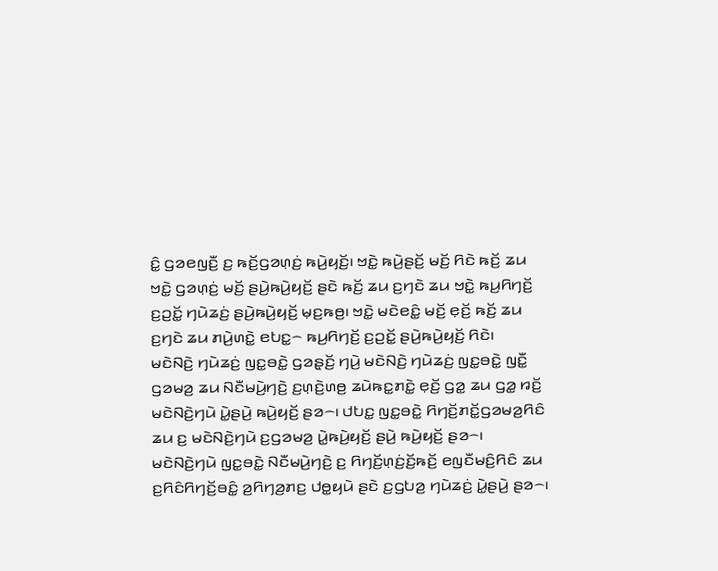ꤢꤨ꤭ ꤞꤤꤕꤜꤢꤪ꤬ ꤢ꤬ ꤒꤢꤩ꤬ꤞꤤꤛ꤫ꤢꤦ꤬ ꤒꤣꤧ꤬ꤟꤢꤩ꤬꤯ ꤠꤢꤧ꤭ ꤒꤣꤧ꤬ꤔꤢꤩ꤬ ꤗꤢꤩ꤬ ꤖꤢꤧ ꤒꤢꤩ꤬ ꤘꤣ ꤠꤢꤧ꤭ ꤞꤤꤛ꤫ꤢꤦ꤬ ꤗꤢꤩ꤬ ꤔꤣꤧ꤬ꤒꤣꤧ꤬ꤟꤢꤩ꤬ ꤔꤢꤧ ꤒꤢꤩ꤬ ꤘꤣ ꤢ꤬ꤚꤢꤧ ꤘꤣ ꤠꤢꤧ꤭ ꤒꤣ꤬ꤖꤚꤢꤩ꤬ ꤢ꤬ꤑꤢꤩ꤭ ꤚꤣꤧꤘꤢꤦ꤬ ꤔꤣꤧ꤬ꤒꤣꤧ꤬ꤟꤢꤩ꤬ ꤗ꤫ꤢ꤬ꤒꤥ꤬꤯ ꤠꤢꤧ꤭ ꤗꤢꤧꤕꤢꤨ꤭ ꤗꤢꤩ꤬ ꤕ꤫ꤢꤩ꤬ ꤒꤢꤩ꤬ ꤘꤣ ꤢ꤬ꤚꤢꤧ ꤘꤣ ꤊꤣꤧ꤬ꤛꤢꤧ꤭ ꤕꤝꤢ꤭꤮ ꤒꤣ꤬ꤖꤚꤢꤩ꤬ ꤢ꤬ꤑꤢꤩ꤭ ꤔꤣꤧ꤬ꤒꤣꤧ꤬ꤟꤢꤩ꤬ ꤖꤢꤧ꤯
ꤗꤢꤧꤡꤢꤧ꤬ ꤚꤣꤧꤘꤢꤦ꤬ ꤜꤢ꤭ꤋꤢꤧ꤭ ꤞꤤꤔ꤫ꤢꤩ꤬ ꤚꤣꤧ꤬ ꤗꤢꤧꤡꤢꤧ꤬ ꤚꤣꤧꤘꤢꤦ꤬ ꤜꤢ꤭ꤋꤢꤧ꤭ ꤜꤢꤪ꤭ ꤞꤤꤗꤤ꤬ ꤘꤣ ꤡꤢꤪꤗꤣꤧ꤬ꤚꤢꤧ꤬ ꤢ꤬ꤛ꤫ꤢꤧ꤬ꤛꤥ꤬ ꤘꤣꤧꤒꤢ꤭ꤊꤢꤧ꤭ ꤕ꤫ꤢꤩ꤬ ꤞꤤ꤭ ꤘꤣ ꤞꤤ꤭ ꤙꤢꤩ꤬ ꤗꤢꤧꤡꤢꤧ꤬ꤚꤣꤧ ꤣꤧ꤭ꤔꤣꤧ꤬ ꤒꤣꤧ꤬ꤟꤢꤩ꤬ ꤔꤤ꤮꤯ ꤓꤝꤢ꤭ ꤜꤢ꤭ꤋꤢꤧ꤭ ꤖꤚꤢꤩ꤬ꤊꤢꤩ꤭ꤞꤤꤗꤤ꤬ꤖꤢꤨ ꤘꤣ ꤢ꤬ ꤗꤢꤧꤡꤢꤧ꤬ꤚꤣꤧ ꤢ꤬ꤞꤤꤗꤤ꤬ ꤣꤧ꤭ꤒꤣꤧ꤬ꤟꤢꤩ꤬ ꤔꤣꤧ꤬ ꤒꤣꤧ꤬ꤟꤢꤩ꤬ ꤔꤤ꤮꤯ ꤗꤢꤧꤡꤢꤧ꤬ꤚꤣꤧ ꤜꤢ꤭ꤋꤢꤧ꤭ ꤡꤢꤪꤗꤣꤧ꤬ꤚꤢꤧ꤬ ꤢ꤬ ꤖꤚꤢꤩ꤬ꤛ꤫ꤢꤦ꤬ꤢꤩ꤬ꤒꤢꤩ꤬ ꤕꤜꤢꤪꤗꤢꤨ꤬ꤖꤢꤨ ꤘꤣ ꤢ꤬ꤖꤢꤨꤖꤚꤢꤩ꤬ꤋꤢꤨ꤭ ꤤ꤬ꤖꤚꤤ꤬ꤊꤢ꤬ ꤓꤥ꤭ꤟꤣꤧ ꤔꤢꤧ ꤢ꤬ꤞꤝꤤ꤬ ꤚꤣꤧꤘꤢꤦ꤬ ꤣꤧ꤭ꤔꤣꤧ꤬ ꤔꤤ꤮꤯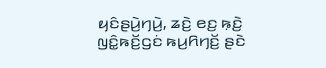ꤟꤢꤨꤔꤣꤧ꤬ꤚꤣꤧ꤬, ꤘꤢꤧ꤬ ꤕꤢ꤬ ꤒ꤫ꤢꤧ꤬ ꤜꤢꤨ꤭ꤒꤢꤩ꤬ꤞꤢꤦ ꤒꤣ꤬ꤖꤚꤢꤩ꤬ ꤔꤢꤧ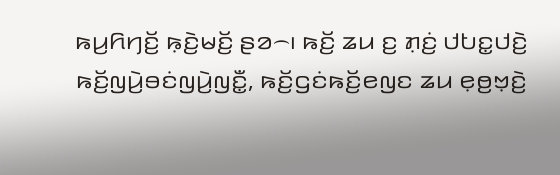ꤒꤣ꤬ꤖꤚꤢꤩ꤬ ꤒ꤫ꤢꤧ꤬ꤗꤢꤩ꤬ ꤔꤤ꤮꤯ ꤒꤢꤩ꤬ ꤘꤣ ꤢ꤬ ꤊ꤫ꤢꤦ꤬ ꤓꤝꤢ꤭ꤓꤢꤧ꤬ ꤒꤢꤩ꤬ꤜꤣꤧ꤬ꤋꤢꤦꤜꤣꤧ꤬ꤜꤢꤪ꤭, ꤒꤢꤩ꤬ꤞꤢꤦꤒꤢꤩ꤬ꤕꤜꤢ ꤘꤣ ꤕ꤫ꤥ꤬ꤠ꤫ꤢꤧ꤬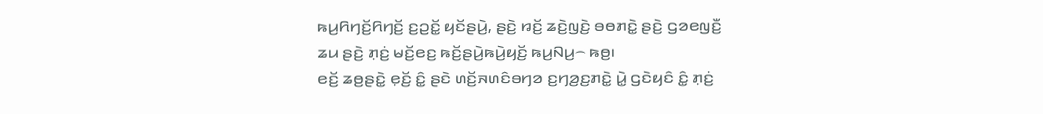ꤒꤣ꤬ꤖꤚꤢꤩ꤬ꤖꤚꤢꤩ꤬ ꤢ꤬ꤑꤢꤩ꤭ ꤟꤢꤩꤔꤣꤧ꤬, ꤔꤢꤧ꤬ ꤙꤢꤩ꤬ ꤘꤢꤧ꤬ꤜꤢꤧ꤬ ꤋꤥꤊꤢꤧ꤭ ꤔꤢꤧ꤬ ꤞꤤꤕꤜꤢꤪ꤬ ꤘꤣ ꤔꤢꤧ꤬ ꤊ꤫ꤢꤦ꤬ ꤗꤢꤩ꤬ꤕꤢ꤬ ꤒꤢꤩ꤬ꤔꤣꤧ꤬ꤒꤣꤧ꤬ꤟꤢꤩ꤬ ꤒꤣ꤬ꤡꤣ꤬꤮ ꤒꤥ꤬꤯
ꤕꤢꤩ꤬ ꤘꤥ꤬ꤔꤢꤧ꤭ ꤕ꤫ꤢꤩ꤬ ꤢꤨ꤭ ꤔꤢꤧ ꤛꤢꤩ꤬ꤏꤛꤢꤨꤋꤚꤤ ꤢ꤬ꤚꤤ꤬ꤢ꤬ꤊꤢꤧ꤭ ꤣꤧ꤭ ꤞꤢꤧꤟꤢꤨ ꤢꤨ꤭ ꤊ꤫ꤢꤦ꤬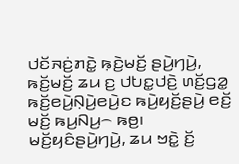ꤓꤢꤩꤏꤢꤦ꤬ꤊꤢꤧ꤭ ꤒ꤫ꤢꤧ꤬ꤗꤢꤩ꤬ ꤔꤣꤧ꤬ꤚꤣꤧ꤬, ꤒꤢꤩ꤬ꤗꤢꤩ꤬ ꤘꤣ ꤢ꤬ ꤓꤝꤢ꤭ꤓꤢꤧ꤬ ꤛꤢꤩ꤬ꤞꤤ꤭ ꤒꤢꤩ꤬ꤕꤣꤧ꤬ꤡ꤫ꤣꤧ꤬ꤕꤣꤧ꤬ꤢ ꤒꤣꤧ꤬ꤟꤢꤩ꤬ꤔꤣꤧ꤬ ꤕꤢꤩ꤬ ꤗꤢꤩ꤬ ꤒꤣ꤬ꤡꤣ꤬꤮ ꤒꤥ꤬꤯
ꤗꤢꤩ꤬ꤟꤢꤨꤔꤣꤧ꤬ꤚꤣꤧ꤬, ꤘꤣ ꤠꤢꤧ꤭ ꤢꤩ꤬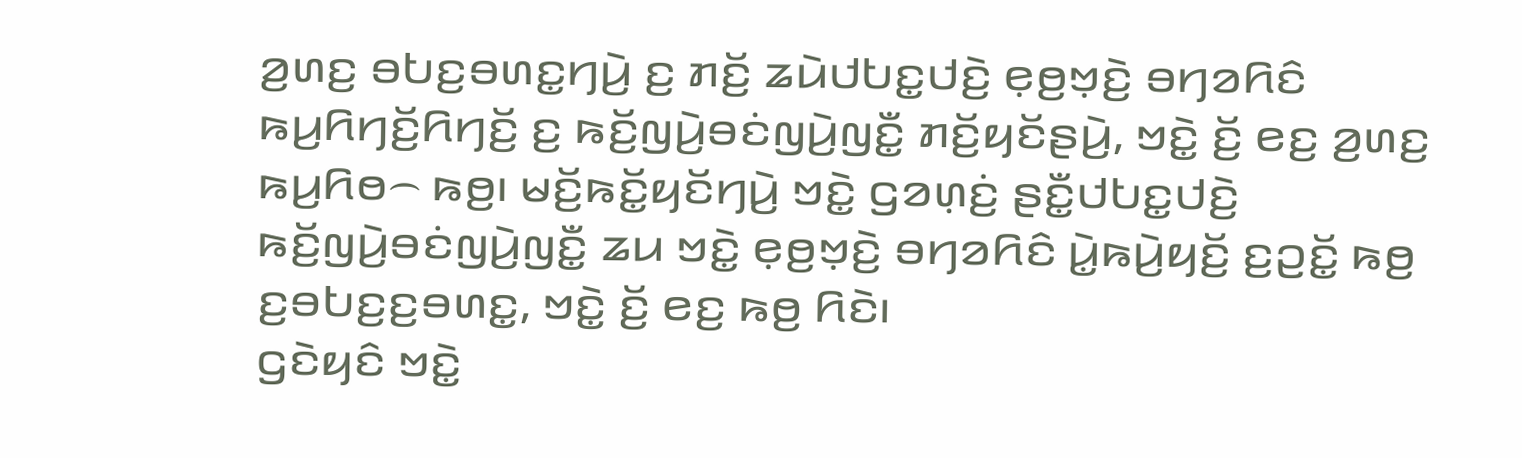ꤤ꤬ꤛꤢ꤬ ꤋꤝꤢ꤬ꤋꤛꤢ꤭ꤚꤣꤧ꤬ ꤢ꤬ ꤊꤢꤩ꤬ ꤘꤣꤧꤓꤝꤢ꤭ꤓꤢꤧ꤬ ꤕ꤫ꤥ꤬ꤠ꤫ꤢꤧ꤬ ꤋꤚꤤꤖꤢꤨ ꤒꤣ꤬ꤖꤚꤢꤩ꤬ꤖꤚꤢꤩ꤬ ꤢ꤬ ꤒꤢꤩ꤬ꤜꤣꤧ꤬ꤋꤢꤦꤜꤣꤧ꤬ꤜꤢꤪ꤭ ꤊꤢꤩ꤬ꤟꤢꤩꤔꤣꤧ꤬, ꤠꤢꤧ꤭ ꤢꤩ꤬ ꤕꤢ꤬ ꤤ꤬ꤛꤢ꤬ ꤒꤣ꤬ꤖꤥ꤮ ꤒꤥ꤬꤯ ꤗꤢꤩ꤬ꤒꤢꤩ꤭ꤟꤢꤩꤚꤣꤧ꤬ ꤠꤢꤧ꤭ ꤞꤤꤛ꤫ꤢꤦ꤬ ꤔꤢꤪ꤭ꤓꤝꤢ꤭ꤓꤢꤧ꤬ ꤒꤢꤩ꤬ꤜꤣꤧ꤬ꤋꤢꤦꤜꤣꤧ꤬ꤜꤢꤪ꤭ ꤘꤣ ꤠꤢꤧ꤭ ꤕ꤫ꤥ꤬ꤠ꤫ꤢꤧ꤬ ꤋꤚꤤꤖꤢꤨ ꤣꤧ꤭ꤒꤣꤧ꤬ꤟꤢꤩ꤬ ꤢ꤬ꤑꤢꤩ꤭ ꤒꤥ꤬ ꤢ꤬ꤋꤝꤢ꤬ꤢ꤬ꤋꤛꤢ꤭, ꤠꤢꤧ꤭ ꤢꤩ꤬ ꤕꤢ꤬ ꤒꤥ꤬ ꤖꤢꤧ꤯
ꤞꤢꤧꤟꤢꤨ ꤠꤢꤧ꤭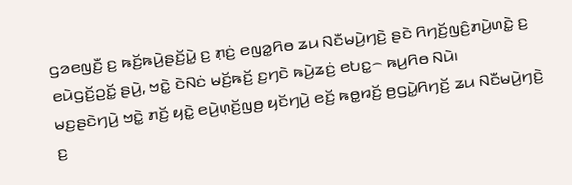ꤞꤤꤕꤜꤢꤪ꤬ ꤢ꤬ ꤒꤢꤩ꤬ꤒꤣꤧ꤬ꤔꤢꤩ꤬ꤣꤧ꤭ ꤢ꤬ ꤊ꤫ꤢꤦ꤬ ꤕꤜꤤ꤭ꤖꤥ ꤘꤣ ꤡꤢꤪꤗꤣꤧ꤬ꤚꤢꤧ꤬ ꤔꤢꤧ ꤖꤚꤢꤩ꤬ꤜꤢꤨ꤬ꤊꤣꤧ꤬ꤛꤢꤧ꤭ ꤢ꤬ ꤕꤣꤧꤞꤢꤩ꤬ꤑꤢꤩ꤭ ꤔꤣꤧ꤬, ꤠꤢꤧ꤭ ꤢꤧꤡꤢꤦ ꤗꤢꤩ꤬ꤒꤢꤩ꤬ ꤢ꤬ꤚꤢꤧ ꤒꤣꤧ꤬ꤘꤢꤦ꤬ ꤕꤝꤢ꤭꤮ ꤒꤣ꤬ꤖꤥ ꤡꤣꤧ꤯
ꤗꤢ꤬ꤔꤢꤧꤚꤣꤧ꤬ ꤠꤢꤧ꤭ ꤊꤢꤩ꤬ ꤟꤢꤧ꤭ ꤕꤣꤧ꤬ꤛ꤫ꤢꤩ꤬ꤜꤥ꤬ ꤟꤢꤩꤚꤣꤧ꤬ ꤕꤢꤩ꤬ ꤒꤥ꤭ꤙꤢꤩ꤬ ꤥ꤬ꤞꤣꤧ꤭ꤖꤚꤢꤩ꤬ ꤘꤣ ꤡꤢꤪꤗꤣꤧ꤬ꤚꤢꤧ꤬ ꤢ꤬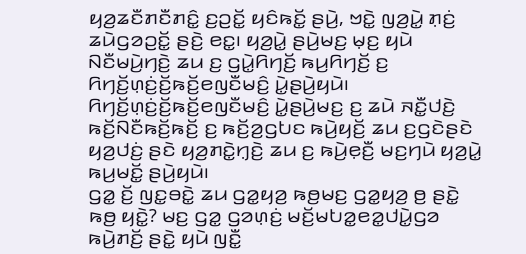ꤟꤤ꤬ꤘꤢꤪꤊꤢꤪꤊꤢꤨ꤭ ꤢ꤬ꤑꤢꤩ꤭ ꤟꤢꤨꤒꤢꤩ꤭ ꤔꤣꤧ꤬, ꤠꤢꤧ꤭ ꤜꤤ꤬ꤣꤧ꤭ ꤊ꤫ꤢꤦ꤬ ꤘꤣꤧꤞꤤꤑꤢꤩ꤭ ꤔꤢꤧ꤬ ꤕꤢ꤭꤯ ꤟꤤ꤬ꤣꤧ꤭ ꤔꤣꤧ꤬ꤗꤢ꤬ ꤗ꤫ꤢ꤬ ꤟꤣꤧ ꤡꤢꤪꤗꤣꤧ꤬ꤚꤢꤧ꤬ ꤘꤣ ꤢ꤬ ꤞꤣꤧ꤭ꤖꤚꤢꤩ꤬ ꤒꤣ꤬ꤖꤚꤢꤩ꤬ ꤢ꤬ ꤖꤚꤢꤩ꤬ꤛ꤫ꤢꤦ꤬ꤢꤩ꤬ꤒꤢꤩ꤬ꤕꤜꤢꤪꤗꤢꤨ꤬ ꤣꤧ꤭ꤔꤣꤧ꤬ꤟꤣꤧ꤯ ꤖꤚꤢꤩ꤬ꤛ꤫ꤢꤦ꤬ꤢꤩ꤬ꤒꤢꤩ꤬ꤕꤜꤢꤪꤗꤢꤨ꤬ ꤣꤧ꤭ꤔꤣꤧ꤬ꤗꤢ꤬ ꤢ꤬ ꤘꤣꤧ ꤏꤢꤪ꤭ꤓꤢꤧ꤬ ꤒꤢꤩ꤬ꤡꤢꤪꤒꤢꤩ꤬ꤒꤢꤩ꤬ ꤢ꤬ ꤒꤢꤩ꤬ꤤ꤬ꤞꤝꤢ ꤒꤣꤧ꤬ꤟꤢꤩ꤬ ꤘꤣ ꤢ꤬ꤞꤢꤧꤔꤢꤧ ꤟꤤ꤬ꤓꤢꤦ꤬ ꤔꤢꤧ ꤟꤤ꤬ꤊꤢꤧ꤭ꤚ꤫ꤢꤧ꤬ ꤘꤣ ꤢ꤬ ꤒꤣꤧ꤬ꤕ꤫ꤢꤪ꤬ ꤗꤢ꤬ꤚꤣꤧ ꤟꤤ꤬ꤣꤧ꤭ ꤒꤣ꤬ꤗꤢꤩ꤭ ꤔꤣꤧ꤬ꤟꤣꤧ꤯
ꤞꤤ꤭ ꤢꤩ꤬ ꤜꤢ꤭ꤋꤢꤧ꤭ ꤘꤣ ꤞꤤ꤭ꤟꤤ꤬ ꤒꤥ꤬ꤗꤢ꤬ ꤞꤤ꤭ꤟꤤ꤬ ꤥ꤬ ꤔꤢꤧ꤭ ꤒꤥ꤬ ꤟꤢꤧ꤭? ꤗꤢ꤬ ꤞꤤ꤭ ꤞꤤꤛ꤫ꤢꤦ꤬ ꤗꤢꤩ꤬ꤗꤝꤤ꤭ꤕꤤ꤭ꤓꤣꤧ꤭ꤞꤤ ꤒꤣꤧ꤬ꤊꤢꤩ꤬ ꤔꤢꤧ꤭ ꤟꤣꤧ ꤜꤢꤪ꤭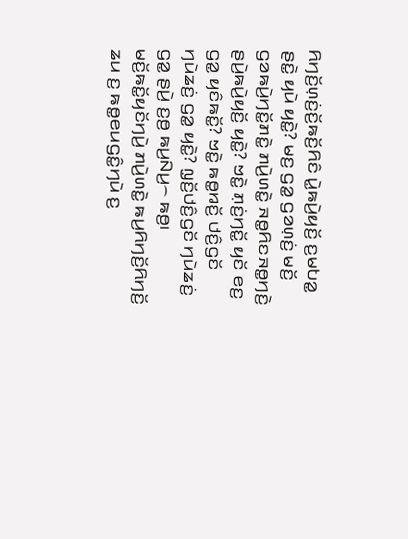ꤖꤚꤢꤩ꤬ꤛ꤫ꤢꤦ꤬ꤢꤩ꤬ꤒꤢꤩ꤬ꤖꤢꤨ ꤣꤧ꤭ꤒꤣꤧ꤬ꤟꤢꤩ꤬ ꤢ꤬ꤗꤝꤤ꤭ ꤔꤢꤧ꤭ ꤟꤣꤧ ꤟꤢꤧ꤭? ꤗꤢ꤬ ꤞꤤ꤭ ꤞꤤꤛ꤫ꤢꤦ꤬ ꤗꤢꤩ꤬ ꤞꤤꤒꤣꤧ꤬ꤚꤢꤩ꤭ꤊꤢꤧ꤭ ꤊꤣꤧ꤬ꤛꤢꤧ꤭ ꤏꤥ꤭ꤖꤢꤏꤥ꤭ꤚꤢꤧ꤬ ꤔꤣꤧ꤬ꤒꤣꤧ꤬ꤟꤢꤩ꤬ ꤟꤢꤧ꤭? ꤠꤢꤧ꤭ ꤊ꤫ꤢꤦ꤬ꤚꤢꤩ꤭ ꤟꤢꤩ ꤕꤢ꤬ ꤞꤤ꤭ ꤟꤢꤨꤒꤢꤩ꤭? ꤠꤢꤧ꤭ ꤒꤥ꤭ꤙꤢꤩ꤬ ꤓꤢꤨ꤬ꤞꤢꤩ ꤚꤣꤧꤘꤢꤦ꤬ ꤞꤤ꤭ ꤟꤢꤧ꤭? ꤜ꤫ꤢꤩ꤬ꤓꤢꤨ꤬ꤞꤢꤩ ꤚꤣꤧꤘꤢꤦ꤬ ꤞꤤ꤭ ꤔꤣꤧ꤬ ꤢ꤬ꤥ꤬ ꤒꤣ꤬ꤡꤣ꤬꤮ ꤒꤥ꤬꤯
ꤗꤢꤩ꤬ꤒꤢꤩ꤭ꤟꤢꤩꤚꤣꤧ꤬ ꤊꤣꤧ꤬ꤛꤢꤧ꤭ ꤒꤣ꤬ꤖꤚꤢꤩ꤬ꤖꤚꤢꤩ꤬ ꤘꤣ ꤢ꤬ ꤒꤥ꤭ꤕꤣꤞꤢꤨ꤭ꤚꤣꤧ ꤢ꤬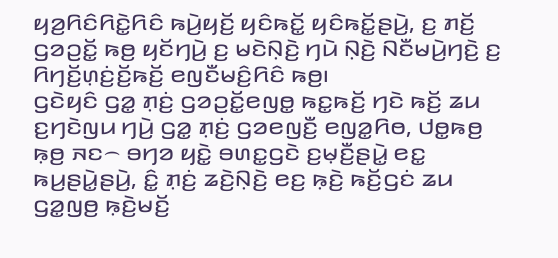ꤟꤤ꤬ꤖꤢꤨꤖꤢꤧ꤭ꤖꤢꤨ ꤒꤣꤧ꤬ꤟꤢꤩ꤬ ꤟꤢꤨꤒꤢꤩ꤭ ꤟꤢꤨꤒꤢꤩ꤭ꤔꤣꤧ꤬, ꤢ꤬ ꤊꤢꤩ꤬ ꤞꤤꤑꤢꤩ꤭ ꤒꤥ꤬ ꤟꤢꤩꤚꤣꤧ꤬ ꤢ꤬ ꤗꤢꤧꤡ꤫ꤢꤧ꤬ ꤚꤣꤧ ꤡ꤫ꤢꤧ꤬ ꤡꤢꤪꤗꤣꤧ꤬ꤚꤢꤧ꤬ ꤢ꤬ ꤖꤚꤢꤩ꤬ꤛ꤫ꤢꤦ꤬ꤢꤩ꤬ꤒꤢꤩ꤬ ꤕꤜꤢꤪꤗꤢꤨ꤬ꤖꤢꤨ ꤒꤥ꤬꤯
ꤞꤢꤧꤟꤢꤨ ꤞꤤ꤭ ꤊ꤫ꤢꤦ꤬ ꤞꤤꤑꤢꤩ꤭ꤕꤜꤥ꤭ ꤒꤢ꤭ꤒꤢꤩ꤬ ꤚꤢꤧ ꤒꤢꤩ꤬ ꤘꤣ ꤢ꤬ꤚꤢꤧꤜꤣ ꤚꤣꤧ꤬ ꤞꤤ꤭ ꤊ꤫ꤢꤦ꤬ ꤞꤤꤕꤜꤢꤪ꤬ ꤕꤜꤤ꤭ꤖꤥ, ꤓꤥ꤭ꤒꤥ꤬ ꤒ꤫ꤥ꤬ ꤏꤢ꤮ ꤋꤚꤤ ꤟꤢꤧ꤭ ꤋꤛꤢ꤭ꤞꤢꤧ ꤢ꤬ꤗ꤫ꤢꤪ꤬ꤔꤣꤧ꤭ ꤕꤢ꤭ ꤒꤣ꤬ꤔꤣꤧ꤭ꤔꤣꤧ꤬, ꤢꤨ꤭ ꤊ꤫ꤢꤦ꤬ ꤘꤢꤧ꤬ꤡ꤫ꤢꤧ꤬ ꤕꤢ꤬ ꤒ꤫ꤢꤧ꤬ ꤒꤢꤩ꤬ꤞꤢꤦ ꤘꤣ ꤞꤤ꤭ꤜꤥ꤬ ꤒ꤫ꤢꤧ꤬ꤗꤢꤩ꤬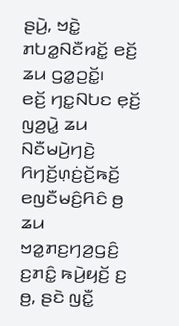ꤔꤣꤧ꤬, ꤠꤢꤧ꤭ ꤊꤝꤤ꤭ꤡꤢꤪꤙꤢꤩ꤭ ꤕꤢꤩ꤬ ꤘꤣ ꤞꤤ꤭ꤑꤢꤩ꤭꤯
ꤕꤢꤩ꤬ ꤚꤢ꤭ꤡꤝꤢ ꤕ꤫ꤢꤩ꤬ ꤜꤤ꤬ꤣꤧ꤭ ꤘꤣ ꤡꤢꤪꤗꤣꤧ꤬ꤚꤢꤧ꤬ ꤖꤚꤢꤩ꤬ꤛ꤫ꤢꤦ꤬ꤢꤩ꤬ꤒꤢꤩ꤬ ꤕꤜꤢꤪꤗꤢꤨ꤬ꤖꤢꤨ ꤥ꤬ ꤘꤣ ꤠꤤ꤭ꤊꤢ꤬ꤚꤤ꤬ꤞꤢꤨ꤬ ꤢ꤬ꤊꤢꤨ꤭ ꤒꤣꤧ꤬ꤟꤢꤩ꤬ ꤢ꤬ ꤥ꤬, ꤔꤢꤧ ꤜꤢꤪ꤭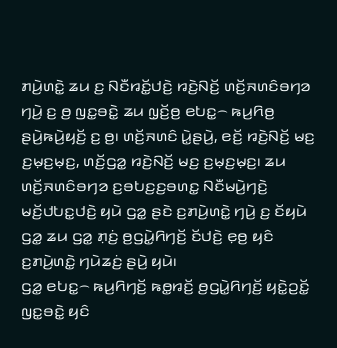ꤊꤣꤧ꤬ꤛꤢꤧ꤭ ꤘꤣ ꤢ꤬ ꤡꤢꤪꤙꤢꤩ꤭ꤓꤢꤧ꤬ ꤙꤢꤧ꤬ꤡꤢꤩ꤬ ꤛꤢꤩ꤬ꤏꤛꤢꤨꤋꤚꤤ ꤚꤣꤧ꤬ ꤢ꤬ ꤥ꤬ ꤜꤢ꤭ꤋꤢꤧ꤭ ꤘꤣ ꤜ꤫ꤢꤩ꤬ꤥ꤬ ꤕꤝꤢ꤭꤮ ꤒꤣ꤬ꤖꤥ꤬ ꤔꤣꤧ꤬ꤒꤣꤧ꤬ꤟꤢꤩ꤬ ꤢ꤬ ꤥ꤬꤯ ꤛꤢꤩ꤬ꤏꤛꤢꤨ ꤣꤧ꤭ꤔꤣꤧ꤬, ꤕꤢꤩ꤬ ꤙꤢꤧ꤬ꤡꤢꤩ꤬ ꤗꤢ꤬ ꤢ꤬ꤗ꤫ꤢ꤬ꤗ꤫ꤢ꤬, ꤛꤢꤩ꤬ꤞꤤ꤭ ꤙꤢꤧ꤬ꤡꤢꤩ꤬ ꤗꤢ꤬ ꤢ꤬ꤗ꤫ꤢ꤬ꤗ꤫ꤢ꤬꤯ ꤘꤣ ꤛꤢꤩ꤬ꤏꤛꤢꤨꤋꤚꤤ ꤢ꤬ꤋꤝꤢ꤬ꤢ꤬ꤋꤛꤢ꤭ ꤡꤢꤪꤗꤣꤧ꤬ꤚꤢꤧ꤬ ꤗꤢꤩ꤬ꤓꤝꤢ꤭ꤓꤢꤧ꤬ ꤟꤣꤧ ꤞꤤ꤭ ꤔꤢꤧ ꤢ꤬ꤊꤣꤧ꤬ꤛꤢꤧ꤭ ꤚꤣꤧ꤬ ꤢ꤬ ꤢꤩꤟꤣꤧ ꤞꤤ꤭ ꤘꤣ ꤞꤤ꤭ ꤊ꤫ꤢꤦ꤬ ꤥ꤬ꤞꤣꤧ꤭ꤖꤚꤢꤩ꤬ ꤢꤩꤓꤢꤧ꤬ ꤕ꤫ꤥ꤬ ꤟꤢꤨ ꤢ꤬ꤊꤣꤧ꤬ꤛꤢꤧ꤭ ꤚꤣꤧꤘꤢꤦ꤬ ꤔꤣꤧ꤬ ꤟꤣꤧ꤯
ꤞꤤ꤭ ꤕꤝꤢ꤭꤮ ꤒꤣ꤬ꤖꤚꤢꤩ꤬ ꤒꤥ꤭ꤙꤢꤩ꤬ ꤥ꤬ꤞꤣꤧ꤭ꤖꤚꤢꤩ꤬ ꤟꤢꤧ꤭ꤑꤢꤩ꤭ ꤜꤢ꤭ꤋꤢꤧ꤭ ꤟꤢꤨ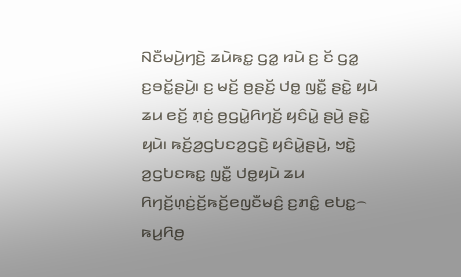ꤡꤢꤪꤗꤣꤧ꤬ꤚꤢꤧ꤬ ꤘꤣꤧꤒꤢ꤭ ꤞꤤ꤭ ꤙꤣꤧ ꤢ꤬ ꤢꤩ ꤞꤤ꤭ ꤢ꤬ꤋꤢꤩ꤭ꤔꤣꤧ꤬꤯ ꤢ꤬ ꤗꤢꤩ꤬ ꤥ꤬ꤔꤢꤩ꤬ ꤓꤥ꤭ ꤜꤢꤪ꤭ ꤔꤢꤧ꤭ ꤟꤣꤧ ꤘꤣ ꤕꤢꤩ꤬ ꤊ꤫ꤢꤦ꤬ ꤥ꤬ꤞꤣꤧ꤭ꤖꤚꤢꤩ꤬ ꤟꤢꤨꤣꤧ꤭ ꤔꤣꤧ꤬ ꤔꤢꤧ꤭ ꤟꤣꤧ꤯ ꤒꤢꤩ꤬ꤤ꤬ꤞꤝꤢꤤ꤬ꤞꤢꤧ꤬ ꤟꤢꤨꤣꤧ꤭ꤔꤣꤧ꤬, ꤠꤢꤧ꤭ ꤤ꤬ꤞꤝꤢꤒꤢ꤭ ꤜꤢꤪ꤭ ꤓꤥ꤭ꤟꤣꤧ ꤘꤣ ꤖꤚꤢꤩ꤬ꤛ꤫ꤢꤦ꤬ꤢꤩ꤬ꤒꤢꤩ꤬ꤕꤜꤢꤪꤗꤢꤨ꤬ ꤢ꤬ꤊꤢꤨ꤭ ꤕꤝꤢ꤭꤮ ꤒꤣ꤬ꤖꤥ꤬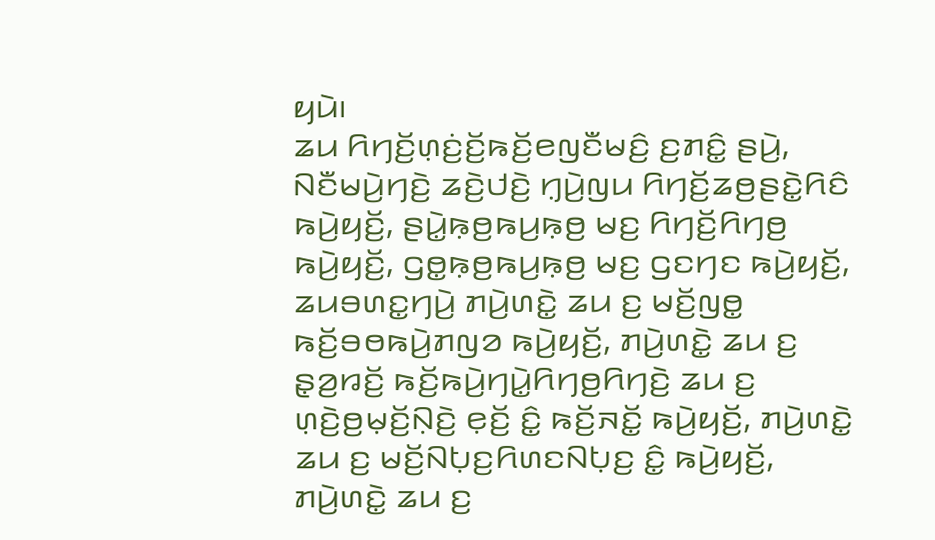ꤟꤣꤧ꤯
ꤘꤣ ꤖꤚꤢꤩ꤬ꤛ꤫ꤢꤦ꤬ꤢꤩ꤬ꤒꤢꤩ꤬ꤕꤜꤢꤪꤗꤢꤨ꤬ ꤢ꤬ꤊꤢꤨ꤭ ꤔꤣꤧ꤬, ꤡꤢꤪꤗꤣꤧ꤬ꤚꤢꤧ꤬ ꤘꤢꤧ꤬ꤓꤢꤧ꤬ ꤚ꤫ꤣꤧ꤬ꤜꤣ ꤖꤚꤢꤩ꤬ꤘꤥ꤬ꤔꤢꤧ꤭ꤖꤢꤨ ꤒꤣꤧ꤬ꤟꤢꤩ꤬, ꤔꤣꤧ꤭ꤒ꤫ꤥ꤬ꤒꤣ꤬ꤒ꤫ꤥ꤬ ꤗꤢ꤬ ꤖꤚꤢꤩ꤬ꤖꤚꤥ꤬ ꤒꤣꤧ꤬ꤟꤢꤩ꤬, ꤞꤥ꤭ꤒ꤫ꤥ꤬ꤒꤣ꤬ꤒ꤫ꤥ꤬ ꤗꤢ꤬ ꤞꤢꤚꤢ ꤒꤣꤧ꤬ꤟꤢꤩ꤬, ꤘꤣꤋꤛꤢ꤭ꤚꤣꤧ꤬ ꤊꤣꤧ꤬ꤛꤢꤧ꤭ ꤘꤣ ꤢ꤬ ꤗꤢꤩ꤬ꤜꤥ꤭ ꤒꤢꤩ꤬ꤋꤥꤒꤣꤧ꤬ꤊꤜꤤ ꤒꤣꤧ꤬ꤟꤢꤩ꤬, ꤊꤣꤧ꤬ꤛꤢꤧ꤭ ꤘꤣ ꤢ꤬ ꤔ꤫ꤤ꤬ꤙꤢꤩ꤬ ꤒꤢꤩ꤬ꤒꤣꤧ꤬ꤚꤣꤧ꤭ꤖꤚꤥ꤬ꤖꤚꤢꤧ꤬ ꤘꤣ ꤢ꤬ ꤛ꤫ꤢꤧ꤬ꤥ꤬ꤗ꤫ꤢꤩ꤬ꤡ꤫ꤢꤧ꤬ ꤕ꤫ꤢꤩ꤬ ꤢꤨ꤭ ꤒꤢꤩ꤬ꤏꤢꤩ꤭ ꤒꤣꤧ꤬ꤟꤢꤩ꤬, ꤊꤣꤧ꤬ꤛꤢꤧ꤭ ꤘꤣ ꤢ꤬ ꤗꤢꤩ꤬ꤡꤝ꤫ꤢ꤬ꤖꤛꤢꤡꤝ꤫ꤢ꤬ ꤢꤨ꤭ ꤒꤣꤧ꤬ꤟꤢꤩ꤬, ꤊꤣꤧ꤬ꤛꤢꤧ꤭ ꤘꤣ ꤢ꤬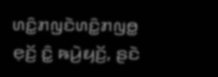ꤛꤢꤨ꤭ꤊꤜꤢꤧꤛꤢꤨ꤭ꤊꤜꤥ꤭ ꤕ꤫ꤢꤩ꤬ ꤢꤨ꤭ ꤒꤣꤧ꤬ꤟꤢꤩ꤬, ꤔꤢꤧ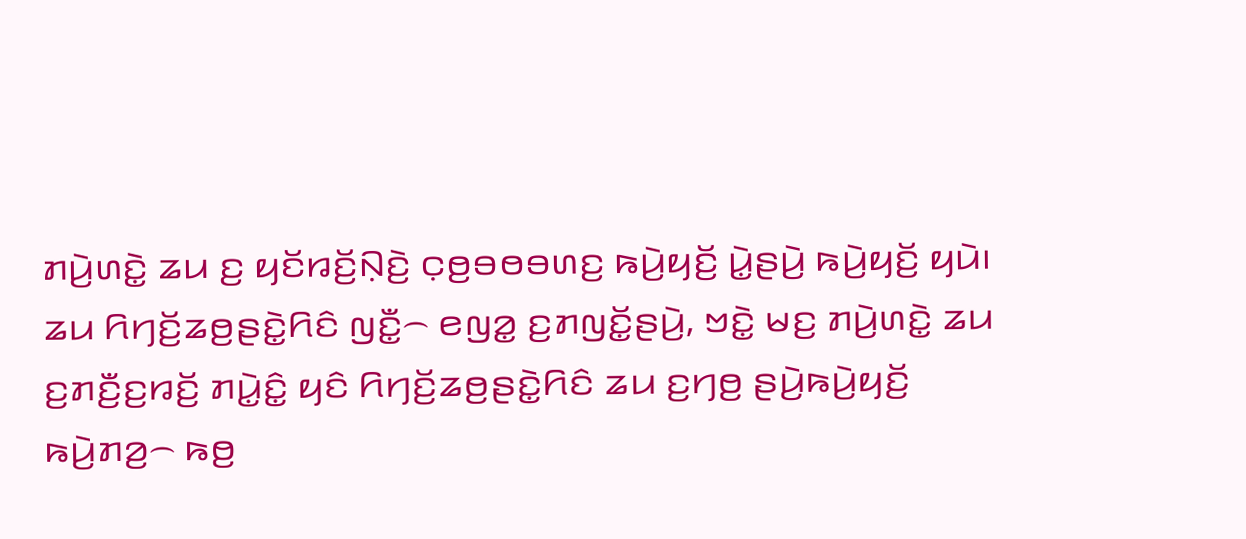ꤊꤣꤧ꤬ꤛꤢꤧ꤭ ꤘꤣ ꤢ꤬ ꤟꤢꤩꤙꤢꤩ꤬ꤡ꤫ꤢꤧ꤬ ꤍ꤫ꤥ꤬ꤋꤥꤋꤛꤢ꤬ ꤒꤣꤧ꤬ꤟꤢꤩ꤬ ꤣꤧ꤭ꤔꤣꤧ꤬ ꤒꤣꤧ꤬ꤟꤢꤩ꤬ ꤟꤣꤧ꤯
ꤘꤣ ꤖꤚꤢꤩ꤬ꤘꤥ꤬ꤔꤢꤧ꤭ꤖꤢꤨ ꤜꤢꤪ꤭꤮ ꤕꤜꤤ꤭ ꤢ꤬ꤊꤜꤢꤩ꤭ꤔꤣꤧ꤬, ꤠꤢꤧ꤭ ꤗꤢ꤬ ꤊꤣꤧ꤬ꤛꤢꤧ꤭ ꤘꤣ ꤢ꤬ꤊꤢꤪ꤬ꤢ꤬ꤙꤢꤩ꤬ ꤊꤣꤧ꤭ꤢꤨ꤭ ꤟꤢꤨ ꤖꤚꤢꤩ꤬ꤘꤥ꤬ꤔꤢꤧ꤭ꤖꤢꤨ ꤘꤣ ꤢ꤬ꤚꤥ꤬ ꤔꤣꤧ꤬ꤒꤣꤧ꤬ꤟꤢꤩ꤬ ꤒꤣꤧ꤬ꤊꤤ꤬꤮ ꤒꤥ꤬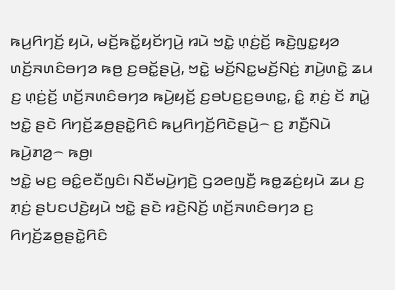ꤒꤣ꤬ꤖꤚꤢꤩ꤬ ꤟꤣꤧ, ꤗꤢꤩ꤬ꤒꤢꤩ꤭ꤟꤢꤩꤚꤣꤧ꤬ ꤙꤣꤧ ꤠꤢꤧ꤭ ꤛ꤫ꤢꤦ꤬ꤢꤩ꤬ ꤒꤢꤧ꤬ꤜꤢ꤭ꤟꤤ ꤛꤢꤩ꤬ꤏꤛꤢꤨꤋꤚꤤ ꤒꤥ꤬ ꤢ꤬ꤋꤢꤩ꤭ꤔꤣꤧ꤬, ꤠꤢꤧ꤭ ꤗꤢꤩ꤬ꤡꤢ꤭ꤗꤢꤩ꤬ꤡꤢꤦ꤬ ꤊꤣꤧ꤬ꤛꤢꤧ꤭ ꤘꤣ ꤢ꤬ ꤛ꤫ꤢꤦ꤬ꤢꤩ꤬ ꤛꤢꤩ꤬ꤏꤛꤢꤨꤋꤚꤤ ꤒꤣꤧ꤬ꤟꤢꤩ꤬ ꤢ꤬ꤋꤝꤢ꤬ꤢ꤬ꤋꤛꤢ꤭, ꤢꤨ꤭ ꤊ꤫ꤢꤦ꤬ ꤢꤩ ꤊꤣꤧ꤭ ꤠꤢꤧ꤭ ꤔꤢꤧ ꤖꤚꤢꤩ꤬ꤘꤥ꤬ꤔꤢꤧ꤭ꤖꤢꤨ ꤒꤣ꤬ꤖꤚꤢꤩ꤬ꤖꤢꤧꤔꤣꤧ꤬꤮ ꤢ꤬ ꤊꤢꤪ꤬ꤡꤣꤧ ꤒꤣꤧ꤬ꤊꤤ꤬꤮ ꤒꤥ꤬꤯
ꤠꤢꤧ꤭ ꤗꤢ꤬ ꤋꤢꤨ꤭ꤕꤢꤪꤜꤢꤨ꤯ ꤡꤢꤪꤗꤣꤧ꤬ꤚꤢꤧ꤬ ꤞꤤꤕꤜꤢꤪ꤬ ꤒꤥ꤭ꤘꤢꤦ꤬ꤟꤣꤧ ꤘꤣ ꤢ꤬ ꤊ꤫ꤢꤦ꤬ ꤔꤝꤢꤓꤢꤧ꤬ꤟꤣꤧ ꤠꤢꤧ꤭ ꤔꤢꤧ ꤙꤢꤧ꤬ꤡꤢꤩ꤬ ꤛꤢꤩ꤬ꤏꤛꤢꤨꤋꤚꤤ ꤢ꤬ ꤖꤚꤢꤩ꤬ꤘꤥ꤬ꤔꤢꤧ꤭ꤖꤢꤨ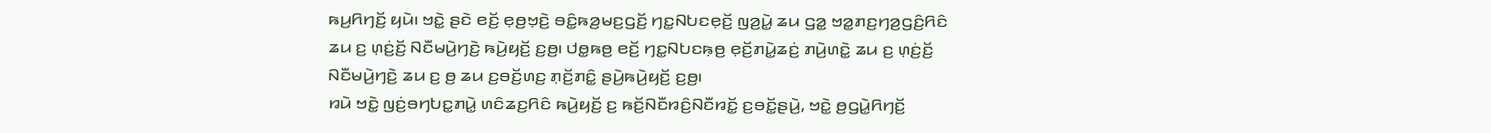ꤒꤣ꤬ꤖꤚꤢꤩ꤬ ꤟꤣꤧ꤯ ꤠꤢꤧ꤭ ꤔꤢꤧ ꤕꤢꤩ꤬ ꤕ꤫ꤥ꤬ꤠ꤫ꤢꤧ꤬ ꤋꤢꤨ꤭ꤒꤤ꤬ꤗꤢ꤬ꤞꤢꤩ꤬ ꤚꤢ꤭ꤡꤝꤢꤕ꤫ꤢꤩ꤬ ꤜꤤ꤬ꤣꤧ꤭ ꤘꤣ ꤞꤤ꤭ ꤠꤤ꤭ꤊꤢ꤬ꤚꤤ꤬ꤞꤢꤨ꤬ꤖꤢꤨ ꤘꤣ ꤢ꤬ ꤛ꤫ꤢꤦ꤬ꤢꤩ꤬ ꤡꤢꤪꤗꤣꤧ꤬ꤚꤢꤧ꤬ ꤒꤣꤧ꤬ꤟꤢꤩ꤬ ꤢ꤬ꤥ꤬꤯ ꤓꤥ꤭ꤒꤥ꤬ ꤕꤢꤩ꤬ ꤚꤢ꤭ꤡꤝꤢꤒ꤫ꤥ꤬ ꤕ꤫ꤢꤩ꤬ꤊꤣꤧ꤭ꤘꤢꤦ꤬ ꤊꤣꤧ꤬ꤛꤢꤧ꤭ ꤘꤣ ꤢ꤬ ꤛ꤫ꤢꤦ꤬ꤢꤩ꤬ ꤡꤢꤪꤗꤣꤧ꤬ꤚꤢꤧ꤬ ꤘꤣ ꤢ꤬ ꤥ꤬ ꤘꤣ ꤢ꤬ꤋꤢꤩ꤬ꤛꤢ꤬ ꤊ꤫ꤢꤩ꤬ꤊꤢꤨ꤭ ꤔꤣꤧ꤬ꤒꤣꤧ꤬ꤟꤢꤩ꤬ ꤢ꤬ꤥ꤬꤯
ꤙꤣꤧ ꤠꤢꤧ꤭ ꤜꤢꤦ꤬ꤋꤚꤝꤢ꤭ꤊꤣꤧ꤭ ꤛꤢꤨꤘꤢ꤬ꤖꤢꤨ ꤒꤣꤧ꤬ꤟꤢꤩ꤬ ꤢ꤬ ꤒꤢꤩ꤬ꤡꤢꤪꤙꤢꤨ꤬ꤡꤢꤪꤙꤢꤩ꤭ ꤢ꤬ꤋꤢꤩ꤭ꤔꤣꤧ꤬, ꤠꤢꤧ꤭ ꤥ꤬ꤞꤣꤧ꤭ꤖꤚꤢꤩ꤬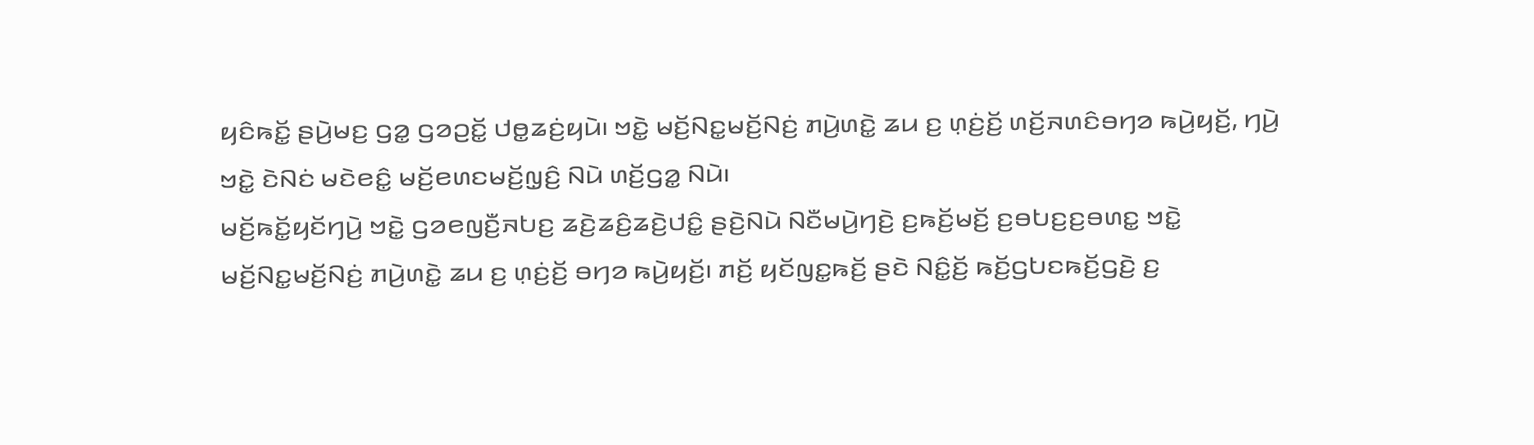ꤟꤢꤨꤒꤢꤩ꤭ ꤔꤣꤧ꤬ꤗꤢ꤬ ꤞꤤ꤭ ꤞꤤꤑꤢꤩ꤭ ꤓꤥ꤭ꤘꤢꤦ꤬ꤟꤣꤧ꤯ ꤠꤢꤧ꤭ ꤗꤢꤩ꤬ꤡꤢ꤭ꤗꤢꤩ꤬ꤡꤢꤦ꤬ ꤊꤣꤧ꤬ꤛꤢꤧ꤭ ꤘꤣ ꤢ꤬ ꤛ꤫ꤢꤦ꤬ꤢꤩ꤬ ꤛꤢꤩ꤬ꤏꤛꤢꤨꤋꤚꤤ ꤒꤣꤧ꤬ꤟꤢꤩ꤬, ꤚꤣꤧ꤬ ꤠꤢꤧ꤭ ꤢꤧꤡꤢꤦ ꤗꤢꤧꤕꤢꤨ꤭ ꤗꤢꤩ꤬ꤕꤛꤢꤗꤢꤩ꤬ꤜ꤫ꤢꤨ꤬ ꤡꤣꤧ ꤛꤢꤩ꤬ꤞꤤ꤭ ꤡꤣꤧ꤯
ꤗꤢꤩ꤬ꤒꤢꤩ꤭ꤟꤢꤩꤚꤣꤧ꤬ ꤠꤢꤧ꤭ ꤞꤤꤕꤜꤢꤪ꤬ꤏꤝꤢ꤬ ꤘꤢꤧ꤬ꤘꤢꤨ꤬ꤘꤢꤧ꤬ꤓꤢꤨ꤭ ꤔꤢꤧ꤬ꤡꤣꤧ ꤡꤢꤪꤗꤣꤧ꤬ꤚꤢꤧ꤬ ꤢ꤬ꤒꤢꤩ꤬ꤗꤢꤩ꤬ ꤢ꤬ꤋꤝꤢ꤬ꤢ꤬ꤋꤛꤢ꤭ ꤠꤢꤧ꤭ ꤗꤢꤩ꤬ꤡꤢ꤭ꤗꤢꤩ꤬ꤡꤢꤦ꤬ ꤊꤣꤧ꤬ꤛꤢꤧ꤭ ꤘꤣ ꤢ꤬ ꤛ꤫ꤢꤦ꤬ꤢꤩ꤬ ꤋꤚꤤ ꤒꤣꤧ꤬ꤟꤢꤩ꤬꤯ ꤊꤢꤩ꤬ ꤟꤢꤩꤜꤢ꤭ꤒꤢꤩ꤬ ꤔꤢꤧ ꤡꤢꤨ꤭ꤢꤩ꤬ ꤒꤢꤩ꤬ꤞꤝꤢꤒꤢꤩ꤬ꤞꤢꤧ꤬ ꤢ꤬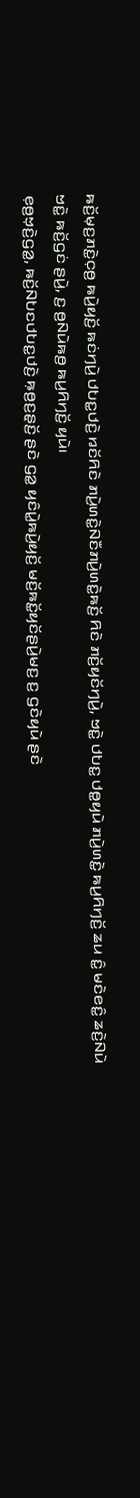ꤒꤢꤩ꤬ꤗ꤫ꤢ꤬ꤊꤢꤧ꤭ꤍ꤫ꤥ꤬ ꤒꤣꤧ꤬ꤟꤢꤩ꤬ ꤒꤢꤦꤚꤣꤧ꤬ ꤓꤝꤢ꤭ꤓꤢꤧ꤬ ꤙꤢꤩꤖꤢꤧ ꤊꤣꤧ꤬ꤛꤢꤧ꤭ꤡꤢꤪꤊꤣꤧ꤬ꤛꤢꤧ꤭ꤒꤢꤩ꤬ ꤖꤢꤧ ꤊꤢꤩ꤬ꤟꤢꤩꤚꤣꤧ꤬, ꤠꤢꤧ꤭ ꤓꤝꤢ꤭ ꤓꤥ꤭ꤟꤣꤧ ꤊꤣꤧ꤬ꤛꤢꤧ꤭ ꤒꤣ꤬ꤖꤚꤢꤩ꤬ ꤘꤣ ꤢꤨ꤭ ꤗꤢꤧꤕꤢꤨ꤭ ꤘꤢꤧ꤬ꤡꤣꤧ ꤠꤢꤧ꤭ ꤒꤢꤩ꤬ꤞꤢꤦ ꤔꤣꤧ꤬, ꤢ꤬ ꤥ꤬ꤡꤣꤧꤒꤥ꤬ ꤒꤣ꤬ꤖꤚꤢꤩ꤬ ꤟꤣꤧ꤯
ꤕ꤫ꤥ꤬ꤠ꤫ꤢꤧ꤬ꤞꤤ꤭, ꤒꤢꤩ꤬ꤡꤝꤢꤓꤝꤢ꤭ꤓꤢꤧ꤬ ꤒ꤫ꤥ꤬ꤢ꤬ꤔ꤫ꤢꤩ꤬ ꤔꤢꤧ ꤞꤤ꤭ ꤟꤢꤨꤣꤧ꤭ꤒꤣꤧ꤬ꤟꤢꤩ꤬ ꤗꤢꤩ꤬ꤒꤢꤩ꤭ꤟꤢꤩꤔꤣꤧ꤬ꤗꤢ꤬ ꤢ꤬ ꤞꤢꤧꤟꤣꤧ ꤔꤢꤧ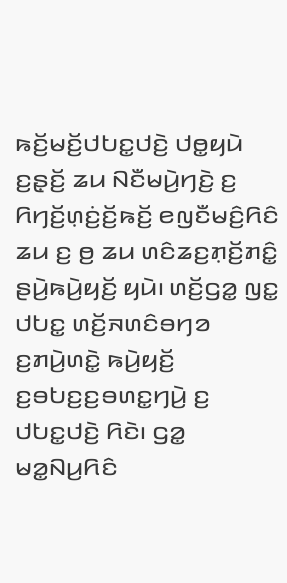ꤒꤢꤩ꤬ꤗꤢꤩ꤬ꤓꤝꤢ꤭ꤓꤢꤧ꤬ ꤓꤥ꤭ꤟꤣꤧ ꤢ꤬ꤔ꤫ꤢꤩ꤬ ꤘꤣ ꤡꤢꤪꤗꤣꤧ꤬ꤚꤢꤧ꤬ ꤢ꤬ ꤖꤚꤢꤩ꤬ꤛ꤫ꤢꤦ꤬ꤢꤩ꤬ꤒꤢꤩ꤬ ꤕꤜꤢꤪꤗꤢꤨ꤬ꤖꤢꤨ ꤘꤣ ꤢ꤬ ꤥ꤬ ꤘꤣ ꤛꤢꤨꤘꤢ꤬ꤊ꤫ꤢꤩ꤬ꤊꤢꤨ꤭ ꤔꤣꤧ꤬ꤒꤣꤧ꤬ꤟꤢꤩ꤬ ꤟꤣꤧ꤯ ꤛꤢꤩ꤬ꤞꤤ꤭ ꤜꤢ꤭ ꤓꤝꤢ꤭ ꤛꤢꤩ꤬ꤏꤛꤢꤨꤋꤚꤤ ꤢ꤬ꤊꤣꤧ꤬ꤛꤢꤧ꤭ ꤒꤣꤧ꤬ꤟꤢꤩ꤬ ꤢ꤬ꤋꤝꤢ꤬ꤢ꤬ꤋꤛꤢ꤭ꤚꤣꤧ꤬ ꤢ꤬ ꤓꤝꤢ꤭ꤓꤢꤧ꤬ ꤖꤢꤧ꤯ ꤞꤤ꤭ ꤗꤤ꤭ꤡꤣ꤬ꤖꤢꤨ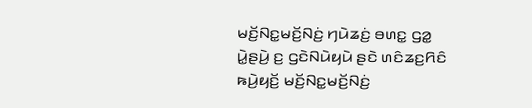ꤗꤢꤩ꤬ꤡꤢ꤭ꤗꤢꤩ꤬ꤡꤢꤦ꤬ ꤚꤣꤧꤘꤢꤦ꤬ ꤋꤛꤢ꤭ ꤞꤤ꤭ ꤣꤧ꤭ꤔꤣꤧ꤬ ꤢ꤬ ꤞꤢꤧꤡꤣꤧꤟꤣꤧ ꤔꤢꤧ ꤛꤢꤨꤘꤢ꤬ꤖꤢꤨ ꤒꤣꤧ꤬ꤟꤢꤩ꤬ ꤗꤢꤩ꤬ꤡꤢ꤭ꤗꤢꤩ꤬ꤡꤢꤦ꤬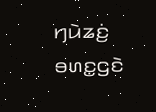ꤚꤣꤧꤘꤢꤦ꤬ ꤋꤛꤢ꤭ꤞꤢꤧ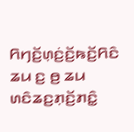ꤖꤚꤢꤩ꤬ꤛ꤫ꤢꤦ꤬ꤢꤩ꤬ꤒꤢꤩ꤬ꤖꤢꤨ ꤘꤣ ꤢ꤬ ꤥ꤬ ꤘꤣ ꤛꤢꤨꤘꤢ꤬ꤊ꤫ꤢꤩ꤬ꤊꤢꤨ꤭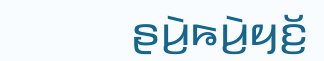ꤔꤣꤧ꤬ꤒꤣꤧ꤬ꤟꤢꤩ꤬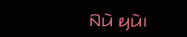ꤡꤣꤧ ꤟꤣꤧ꤯